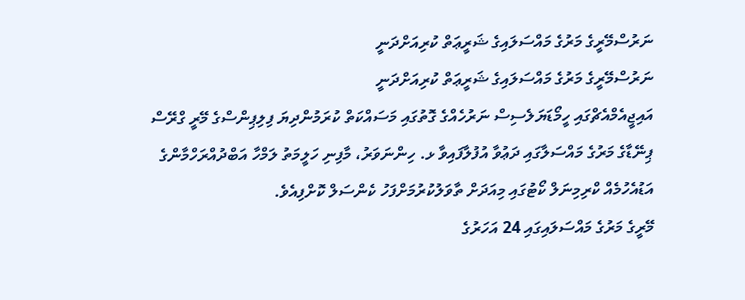ނަރުސްމޭރީގެ މަރުގެ މައްސަލައިގެ ޝަރީޢަތް ކުރިއަށްދަނީ
ނަރުސްމޭރީގެ މަރުގެ މައްސަލައިގެ ޝަރީޢަތް ކުރިއަށްދަނީ
އައިޖީއެމްއެޗްގައި ހީމޯޑަޔަލެސިސް ނަރުހެއްގެ ގޮތުގައި މަސައްކަތް ކުރަމުންދިޔަ ފިލިޕިންސްގެ މޭރީ ގްރޭސް ޕިނޭޑާގެ މަރުގެ މައްސަލާގައި ދަޢުވާ އުފުލާފައިވާ ޅ. ހިންނަވަރު، މާފިނި ހަލީމަތު ލަމްހާ އަބްދުއްރަހްމާންގެ އަޑުއެހުމެއް ކްރިމިނަލް ކޯޓުގައި މިއަދަށް ތާވަލުކުރުމަށްފަހު ކެންސަލް ކޮށްފިއެވެ.
މޭރީގެ މަރުގެ މައްސަލައިގައި 24 އަހަރުގެ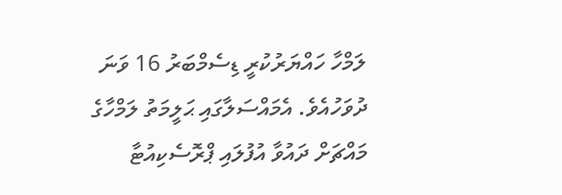ލަމްހާ ހައްޔަރުކުރީ ޑިސެމްބަރު 16 ވަނަ ދުވަހުއެވެ. އެމައްސަލާގައި ޙަލީމަތު ލަމްހާގެ މައްޗަށް ދައުވާ އުފުލައި ޕްރޮސެކިއުޓާ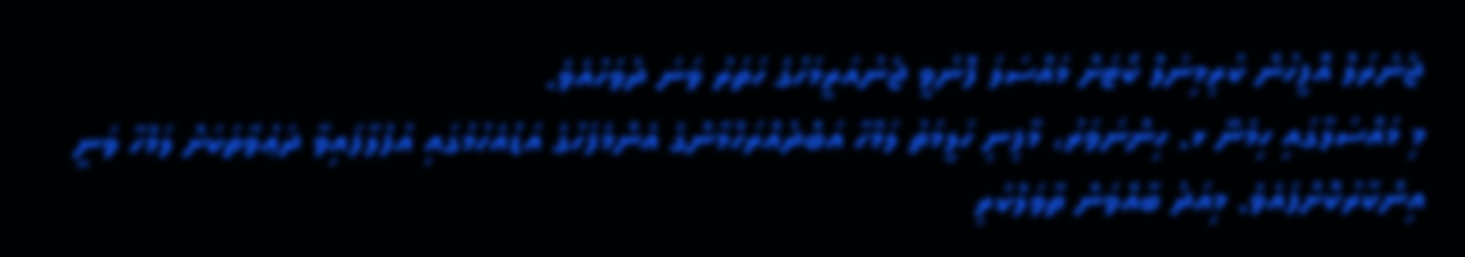ޖެނެރަލް އޮފީހުން ކުރިމިނަލް ކޯޓަށް މައްސަލަ ފޮނުވީ ޖެނުއަރީމަހުގެ ހަތަރު ވަނަ ދުވަހުއެވެ.
މި މައްސަލާގައި ހިމެނޭ ޅ. ހިންނަވަރު، މާފިނި ހަލީމަތު ލަމްހާ އަބްދުއްރަހްމާންގެ އެންމެފަހުގެ އަޑުއެހުމުގައި އުފުލާފައިވާ ދަޢުވާތަކަށް ލަމްހާ ވަނީ އިންކާރުކޮށްފައެވެ. މިއަދު ބާއްވަން ތާވަލްކުރި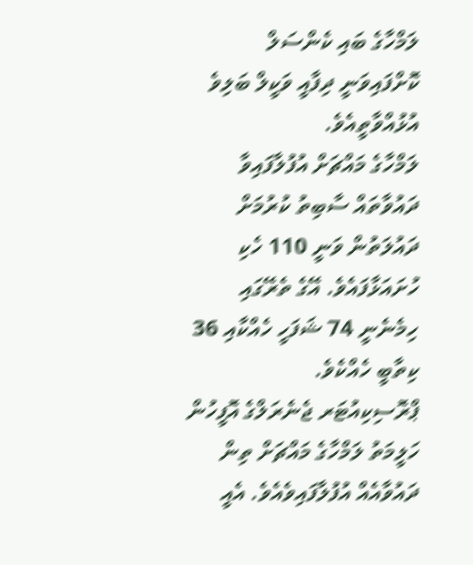ލަމްހާގެ ބައި ކެންސަލް ކޮށްފައިވަނީ ދިފާއީ ވަކީލް ބަލިވެ އުޅުއްވާތީއެވެ.
ލަމްހާގެ މައްޗަށް އުފުލާފައިވާ ދައުވާތައް ސާބިތު ކުރުމަށް ދައުލަތުން ވަނީ 110 ހެކި ހުށައަޅާފައެވެ. އޭގެ ތެރޭގައި ހިމެނެނީ 74 ޝަފަހީ ހެއްކާއި 36 ކިތާބީ ހެއްކެވެ.
ޕްރޮސިކިއުޓަރ ޖެނެރަލްގެ އޮފީހުން ހަލީމަތު ލަމްހާގެ މައްޗަށް ތިން ދައުވާއެއް އުފުލާފައިވެއެވެ. އެއީ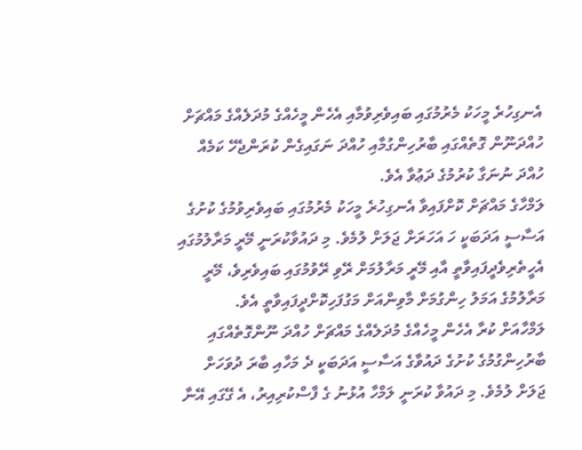އެނގިހުރެ މީހަކު މެރުމުގައި ބައިވެރިވުމާއި އެހެން މީހެއްގެ މުދަލެއްގެ މައްޗަށް ހުއްދަނޫން ގޮތެއްގައި ބާރުހިންގުމާއި ހުއްދަ ނަގައިގެން ކުރަންޖެހޭ ކަމެއް ހުއްދަ ނުނަގާ ކުރުމުގެ ދަޢުވާ އެވެ.
ލަމްހާގެ މައްޗަށް ކޮށްފައިވާ އެނގިހުރެ މީހަކު މެރުމުގައި ބައިވެރިވުމުގެ ކުށުގެ އަސާސީ އަދަބަކީ ހަ އަހަރަށް ޖަލަށް ލުމެވެ. މި ދައުވާކުރަނީ މޭރީ މަރާލުމުގައި އެހީތެރިވެދީފައިވާތީ އާއި މޭރީ މަރާލުމަށް ރޭވި ރޭވުމުގައި ބައިވެރިވެ، މޭރީ މަރާލުމުގެ އަމަލު ހިންގުމަށް މާވިންއަށް މަގުފަހިކޮށްދީފައިވާތީ އެވެ.
ލަމްހާއަށް ކުރާ އެހެން މީހެއްގެ މުދަލެއްގެ މައްޗަށް ހުއްދަ ނޫންގޮތެއްގައި ބާރުހިންގުމުގެ ކުށުގެ ދައުވާގެ އަސާސީ އަދަބަކީ ދެ މަހާއި ބާރަ ދުވަހަށް ޖަލަށް ލުމެވެ. މި ދައުވާ ކުރަނީ ލަމްހާ އުޅުނު ގެ ފާސްކުރިއިރު، އެ ގޭގައި އޭނާ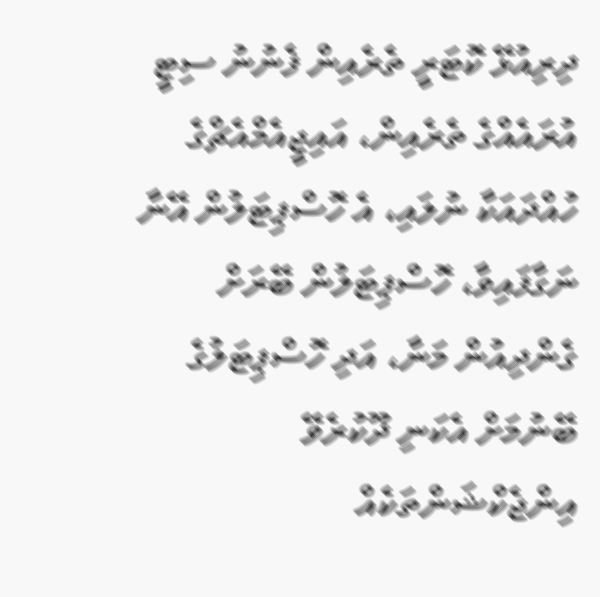ދިރިއުޅޭ ކޮޓަރީ ތެރެއިން ފެނުނު ސިޓީ އުރައެއްގެ ތެރެއިން، އައިޖީއެމްއެޗްގެ ހުއްދައަކާ ނުލައި، އެ ހޮސްޕިޓަލުން އޭނާ ނަގާފައިވާ، ހޮސްޕިޓަލުން ބޭރަށް ގެންދިއުން މަނާ، އަދި ހޮސްޕިޓަލުގެ ބޭނުމަށް އެކަނި ދޫކުރެވޭ އިންޖެކްޝަންތަކެއް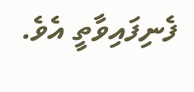ފެނިފައިވާތީ އެވެ.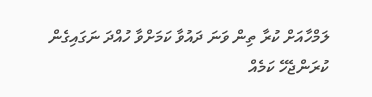ލަމްހާއަށް ކުރާ ތިން ވަނަ ދައުވާ ކަމަށްވާ ހުއްދަ ނަގައިގެން ކުރަންޖެހޭ ކަމެއް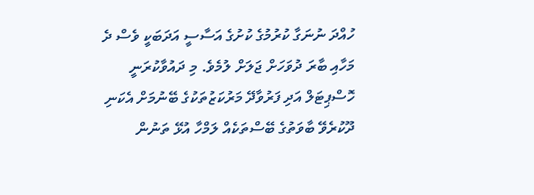ހުއްދަ ނުނަގާ ކުރުމުގެ ކުށުގެ އަސާސީ އަދަބަކީ ވެސް ދެ މަހާއި ބާރަ ދުވަހަށް ޖަލަށް ލުމެވެ. މި ދައުވާކުރަނީ ހޮސްޕިޓަލް އަދި ފަރުވާދޭ މަރުކަޒުތަކުގެ ބޭނުމަށް އެކަނި ދޫކުރެވޭ ބާވަތުގެ ބޭސްތަކެއް ލަމްހާ އުޅޭ ތަނުން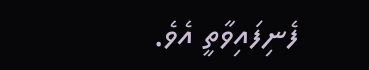ފެނިފައިވާތީ އެވެ.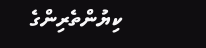ކިޔުންތެރިންގެ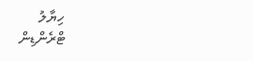ހިޔާލު
ޓްރެންޑިން